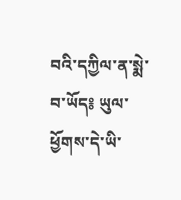བའི་དཀྱིལ་ན་སྨེ་བ་ཡོད༔ ཡུལ་ཕྱོགས་དེ་ཡི་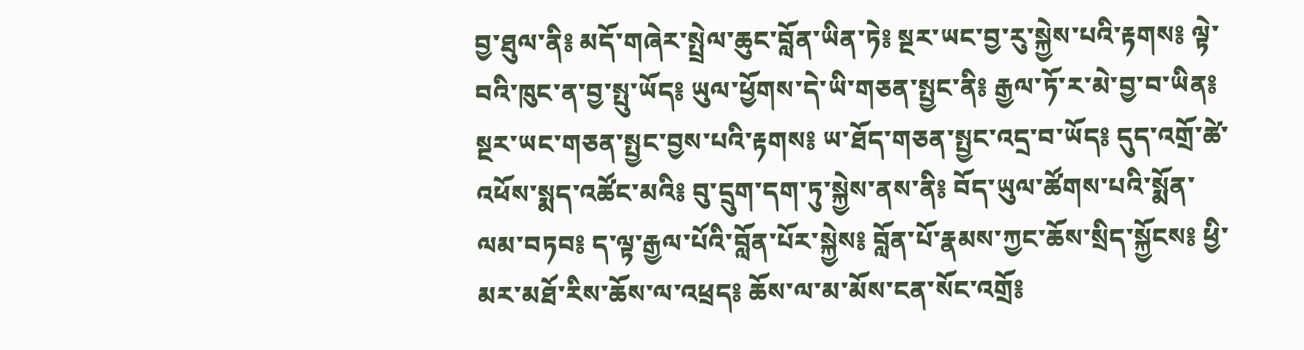བྱ་ཐུལ་ནི༔ མདོ་གཞེར་སྤྲེལ་ཆུང་བློན་ཡིན་ཏེ༔ སྔར་ཡང་བྱ་རུ་སྐྱེས་པའི་རྟགས༔ ལྟེ་བའི་ཁུང་ན་བྱ་སྤུ་ཡོད༔ ཡུལ་ཕྱོགས་དེ་ཡི་གཅན་སྤྱང་ནི༔ རྒྱལ་ཏོ་ར་མེ་བྱ་བ་ཡིན༔ སྔར་ཡང་གཅན་སྤྱང་བྱས་པའི་རྟགས༔ ཡ་ཐོད་གཅན་སྤྱང་འདྲ་བ་ཡོད༔ དུད་འགྲོ་ཚེ་འཕོས་སྨད་འཚོང་མའི༔ བུ་དྲུག་དག་ཏུ་སྐྱེས་ནས་ནི༔ བོད་ཡུལ་ཚོགས་པའི་སྨོན་ལམ་བཏབ༔ ད་ལྟ་རྒྱལ་པོའི་བློན་པོར་སྐྱེས༔ བློན་པོ་རྣམས་ཀྱང་ཆོས་སྲིད་སྐྱོངས༔ ཕྱི་མར་མཐོ་རིས་ཆོས་ལ་འཕྲད༔ ཆོས་ལ་མ་མོས་ངན་སོང་འགྲོ༔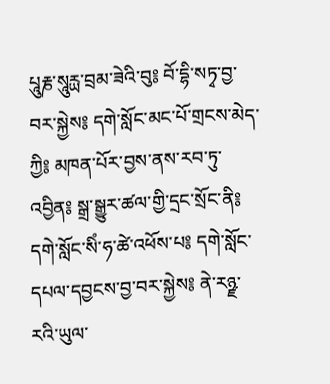པཱུརྞ་སཱུརྻ་བྲམ་ཟེའི་བུ༔ བོ་དྷི་སཏྭ་བྱ་བར་སྐྱེས༔ དགེ་སློང་མང་པོ་གྲངས་མེད་ཀྱི༔ མཁན་པོར་བྱས་ནས་རབ་ཏུ་འབྱིན༔ སྒྲ་སྒྱུར་ཚལ་གྱི་དྲང་སྲོང་ནི༔ དགེ་སློང་སིཾ་ཧ་ཚེ་འཕོས་པ༔ དགེ་སློང་དཔལ་དབྱངས་བྱ་བར་སྐྱེས༔ ནེ་རཉྫ་རའི་ཡུལ་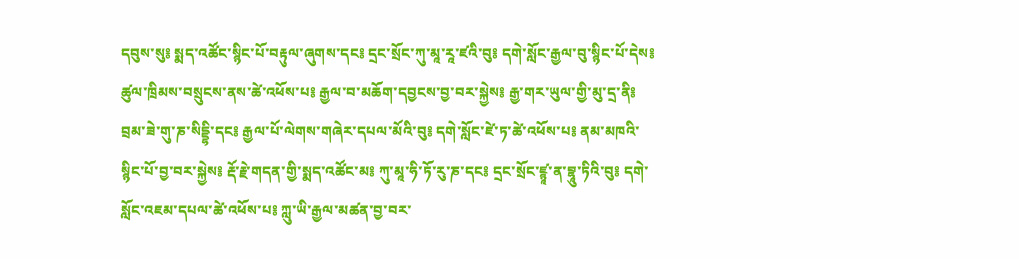དབུས་སུ༔ སྨད་འཚོང་སྙིང་པོ་བརྟུལ་ཞུགས་དང༔ དྲང་སྲོང་ཀུ་མཱ་རཱ་ཛའི་བུ༔ དགེ་སློང་རྒྱལ་བུ་སྙིང་པོ་དེས༔ ཚུལ་ཁྲིམས་བསྲུངས་ནས་ཚེ་འཕོས་པ༔ རྒྱལ་བ་མཆོག་དབྱངས་བྱ་བར་སྐྱེས༔ རྒྱ་གར་ཡུལ་གྱི་མུ་དྲ་ནི༔ བྲམ་ཟེ་གུ་ཎ་སིདྡྷི་དང༔ རྒྱལ་པོ་ལེགས་གཞེར་དཔལ་མོའི་བུ༔ དགེ་སློང་ཛེ་ཏ་ཚེ་འཕོས་པ༔ ནམ་མཁའི་སྙིང་པོ་བྱ་བར་སྐྱེས༔ རྡོ་རྗེ་གདན་གྱི་སྨད་འཚོང་མ༔ ཀུ་མཱ་ཧི་ཏོ་རུ་ཎ་དང༔ དྲང་སྲོང་ཛྙཱ་ན་བྷཱུ་ཏིའི་བུ༔ དགེ་སློང་འཇམ་དཔལ་ཚེ་འཕོས་པ༔ ཀླུ་ཡི་རྒྱལ་མཚན་བྱ་བར་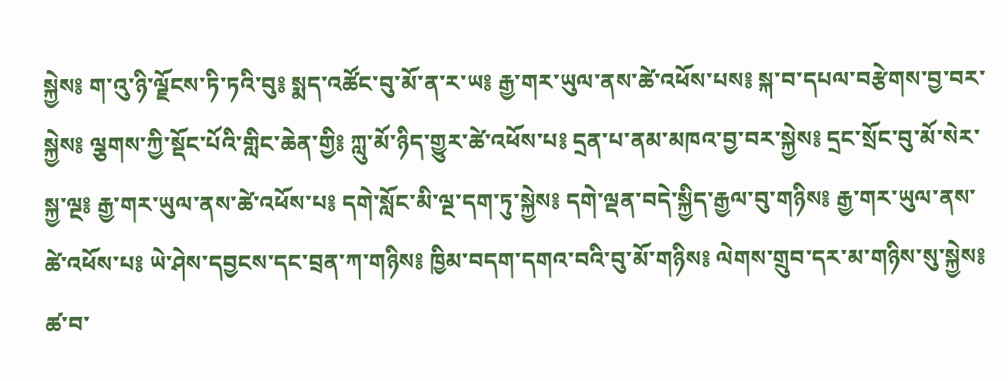སྐྱེས༔ ག་འུ་ཉི་ལྗོངས་ཏི་ཏའི་བུ༔ སྨད་འཚོང་བུ་མོ་ན་ར་ཡ༔ རྒྱ་གར་ཡུལ་ནས་ཚེ་འཕོས་པས༔ སྐ་བ་དཔལ་བརྩེགས་བྱ་བར་སྐྱེས༔ ལྕགས་ཀྱི་སྡོང་པོའི་གླིང་ཆེན་གྱི༔ ཀླུ་མོ་ཉིད་གྱུར་ཚེ་འཕོས་པ༔ དྲན་པ་ནམ་མཁའ་བྱ་བར་སྐྱེས༔ དྲང་སྲོང་བུ་མོ་སེར་སྐྱ་ལྔ༔ རྒྱ་གར་ཡུལ་ནས་ཚེ་འཕོས་པ༔ དགེ་སློང་མི་ལྔ་དག་ཏུ་སྐྱེས༔ དགེ་ལྡན་བདེ་སྐྱིད་རྒྱལ་བུ་གཉིས༔ རྒྱ་གར་ཡུལ་ནས་ཚེ་འཕོས་པ༔ ཡེ་ཤེས་དབྱངས་དང་བྲན་ཀ་གཉིས༔ ཁྱིམ་བདག་དགའ་བའི་བུ་མོ་གཉིས༔ ལེགས་གྲུབ་དར་མ་གཉིས་སུ་སྐྱེས༔ ཚ་བ་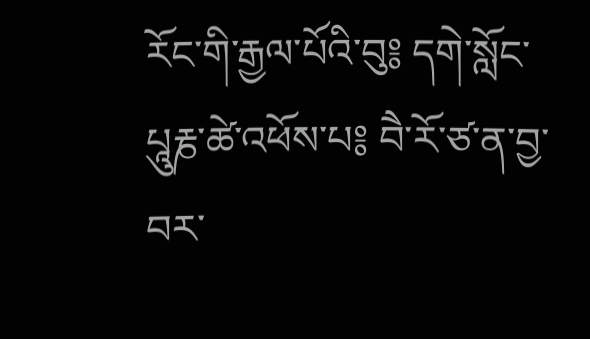རོང་གི་རྒྱལ་པོའི་བུ༔ དགེ་སློང་པཱུརྞ་ཚེ་འཕོས་པ༔ བཻ་རོ་ཙ་ན་བྱ་བར་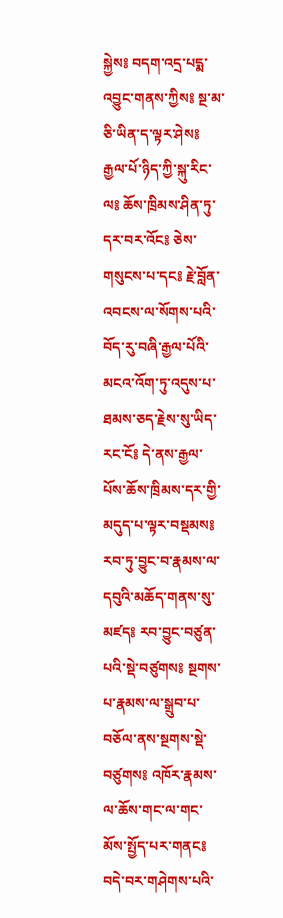སྐྱེས༔ བདག་འདྲ་པདྨ་འབྱུང་གནས་ཀྱིས༔ སྔ་མ་ཅི་ཡིན་ད་ལྟར་ཤེས༔ རྒྱལ་པོ་ཉིད་ཀྱི་སྐུ་རིང་ལ༔ ཆོས་ཁྲིམས་ཤིན་ཏུ་དར་བར་འོང༔ ཅེས་གསུངས་པ་དང༔ རྗེ་བློན་འབངས་ལ་སོགས་པའི་བོད་རུ་བཞི་རྒྱལ་པོའི་མངའ་འོག་ཏུ་འདུས་པ་ཐམས་ཅད་རྗེས་སུ་ཡིད་རང་ངོ༔ དེ་ནས་རྒྱལ་པོས་ཆོས་ཁྲིམས་དར་གྱི་མདུད་པ་ལྟར་བསྡམས༔ རབ་ཏུ་བྱུང་བ་རྣམས་ལ་དབུའི་མཆོད་གནས་སུ་མཛད༔ རབ་བྱུང་བཙུན་པའི་སྡེ་བཙུགས༔ སྔགས་པ་རྣམས་ལ་སྒྲུབ་པ་བཅོལ་ནས་སྔགས་སྡེ་བཙུགས༔ འཁོར་རྣམས་ལ་ཆོས་གང་ལ་གང་མོས་སྤྱོད་པར་གནང༔ བདེ་བར་གཤེགས་པའི་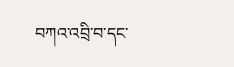བཀའ་འབྲི་བ་དང་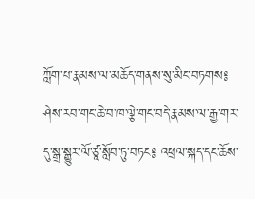ཀློག་པ་རྣམས་ལ་མཆོད་གནས་སུ་མིང་བཏགས༔ ཤེས་རབ་གང་ཆེ་བ་ཁ་ལྕེ་གང་བདེ་རྣམས་ལ་རྒྱ་གར་དུ་སྒྲ་སྒྱུར་ལོ་ཙཱ་སློབ་ཏུ་བཏང༔ འཕྲལ་སྐད་དང་ཆོས་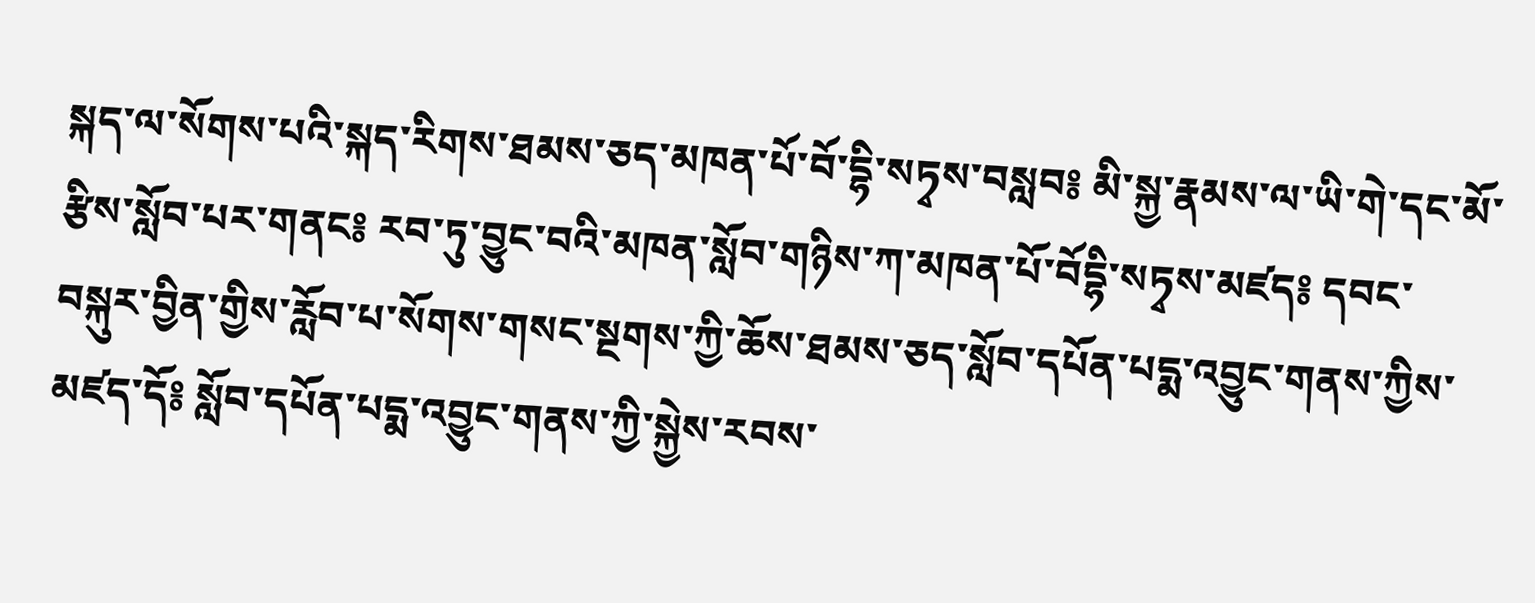སྐད་ལ་སོགས་པའི་སྐད་རིགས་ཐམས་ཅད་མཁན་པོ་བོ་དྷི་སཏྭས་བསླབ༔ མི་སྐྱ་རྣམས་ལ་ཡི་གེ་དང་མོ་རྩིས་སློབ་པར་གནང༔ རབ་ཏུ་བྱུང་བའི་མཁན་སློབ་གཉིས་ཀ་མཁན་པོ་བོདྷི་སཏྭས་མཛད༔ དབང་བསྐུར་བྱིན་གྱིས་རློབ་པ་སོགས་གསང་སྔགས་ཀྱི་ཆོས་ཐམས་ཅད་སློབ་དཔོན་པདྨ་འབྱུང་གནས་ཀྱིས་མཛད་དོ༔ སློབ་དཔོན་པདྨ་འབྱུང་གནས་ཀྱི་སྐྱེས་རབས་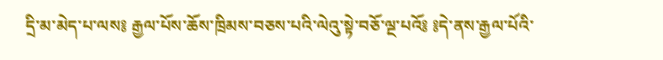དྲི་མ་མེད་པ་ལས༔ རྒྱལ་པོས་ཆོས་ཁྲིམས་བཅས་པའི་ལེའུ་སྟེ་བཅོ་ལྔ་པའོ༔ ༔དེ་ནས་རྒྱལ་པོའི་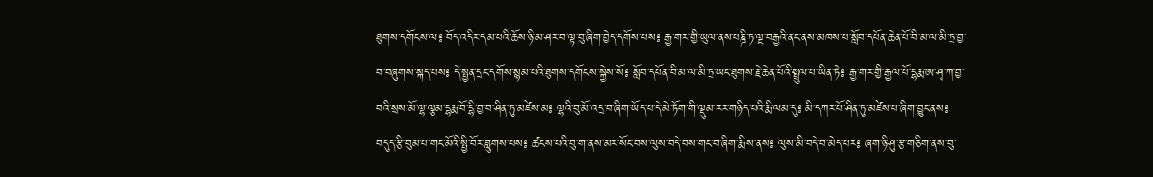ཐུགས་དགོངས་ལ༔ བོད་འདིར་དམ་པའི་ཆོས་ཉི་མ་ཤར་བ་ལྟ་བུ་ཞིག་བྱེད་དགོས་པས༔ རྒྱ་གར་གྱི་ཡུལ་ནས་པཎྜི་ཏ་ལྔ་བརྒྱའི་ནང་ནས་མཁས་པ་སློབ་དཔོན་ཆེན་པོ་བི་མ་ལ་མི་ཏྲ་བྱ་བ་བཞུགས་སྐད་པས༔ དེ་སྤྱན་དྲང་དགོས་སྙམ་པའི་ཐུགས་དགོངས་སྐྱེས་སོ༔ སློབ་དཔོན་བི་མ་ལ་མི་ཏྲ་ཡང་ཐུགས་རྗེ་ཆེན་པོའི་སྤྲུལ་པ་ཡིན་ཏེ༔ རྒྱ་གར་གྱི་རྒྱལ་པོ་དྷརྨ་ཨ་ཤྭ་ཀ་བྱ་བའི་སྲས་མོ་ལྷ་ལྕམ་དྷརྨ་བོ་དྷི་བྱ་བ་ཤིན་ཏུ་མཛེས་མ༔ ལྷའི་བུ་མོ་འདྲ་བ་ཞིག་ཡོད་པ་དེ་མེ་ཏོག་གི་ལྡུམ་རར་གཉིད་པའི་རྨི་ལམ་དུ༔ མི་དཀར་པོ་ཤིན་ཏུ་མཛེས་པ་ཞིག་བྱུང་ནས༔ བདུད་རྩི་བུམ་པ་གང་མོའི་སྤྱི་བོར་བླུགས་པས༔ ཚངས་པའི་བུ་ག་ནས་མར་སོང་བས་ལུས་བདེ་བས་གང་བ་ཞིག་རྨིས་ནས༔ ལུས་མི་བདེ་བ་མེད་པར༔ ཞག་ཉི་ཤུ་རྩ་གཅིག་ནས་བུ་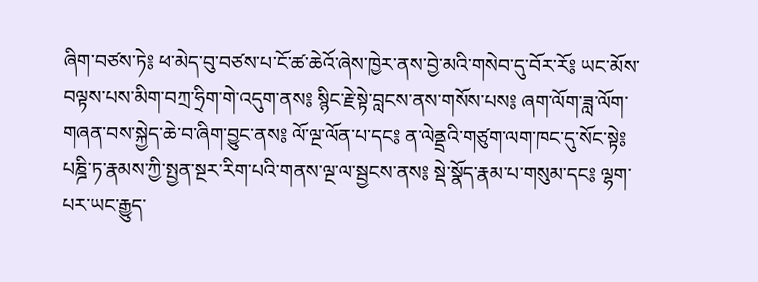ཞིག་བཙས་ཏེ༔ ཕ་མེད་བུ་བཙས་པ་ངོ་ཚ་ཆེའོ་ཞེས་ཁྱེར་ནས་བྱེ་མའི་གསེབ་དུ་བོར་རོ༔ ཡང་མོས་བལྟས་པས་མིག་བཀྲ་ཧྲིག་གེ་འདུག་ནས༔ སྙིང་རྗེ་སྟེ་བླངས་ནས་གསོས་པས༔ ཞག་ལོག་ཟླ་ལོག་གཞན་བས་སྐྱེད་ཆེ་བ་ཞིག་བྱུང་ནས༔ ལོ་ལྔ་ལོན་པ་དང༔ ན་ལེནྡྲའི་གཙུག་ལག་ཁང་དུ་སོང་སྟེ༔ པཎྜི་ཏ་རྣམས་ཀྱི་སྤྱན་སྔར་རིག་པའི་གནས་ལྔ་ལ་སྦྱངས་ནས༔ སྡེ་སྣོད་རྣམ་པ་གསུམ་དང༔ ལྷག་པར་ཡང་རྒྱུད་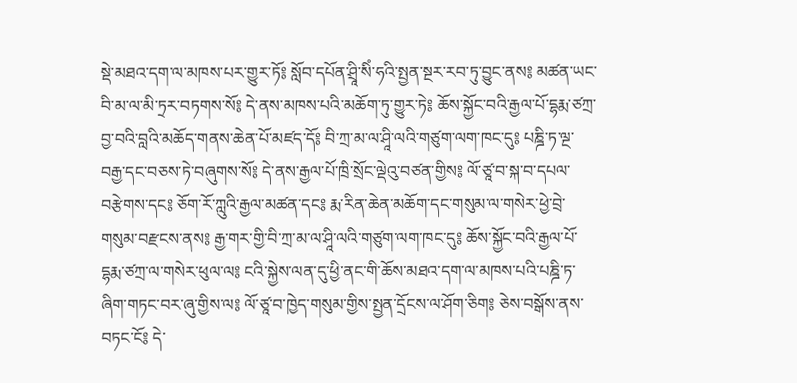སྡེ་མཐའ་དག་ལ་མཁས་པར་གྱུར་ཏོ༔ སློབ་དཔོན་ཤྲཱི་སིཾ་ཧའི་སྤྱན་སྔར་རབ་ཏུ་བྱུང་ནས༔ མཚན་ཡང་བི་མ་ལ་མི་ཏྲར་བཏགས་སོ༔ དེ་ནས་མཁས་པའི་མཆོག་ཏུ་གྱུར་ཏེ༔ ཆོས་སྐྱོང་བའི་རྒྱལ་པོ་དྷརྨ་ཙཀྲ་བྱ་བའི་བླའི་མཆོད་གནས་ཆེན་པོ་མཛད་དོ༔ བི་ཀྲ་མ་ལ་ཤཱི་ལའི་གཙུག་ལག་ཁང་དུ༔ པཎྜི་ཏ་ལྔ་བརྒྱ་དང་བཅས་ཏེ་བཞུགས་སོ༔ དེ་ནས་རྒྱལ་པོ་ཁྲི་སྲོང་ལྡེའུ་བཙན་གྱིས༔ ལོ་ཙཱ་བ་སྐ་བ་དཔལ་བརྩེགས་དང༔ ཅོག་རོ་ཀླུའི་རྒྱལ་མཚན་དང༔ རྨ་རིན་ཆེན་མཆོག་དང་གསུམ་ལ་གསེར་ཕྱེ་བྲེ་གསུམ་བརྫངས་ནས༔ རྒྱ་གར་གྱི་བི་ཀྲ་མ་ལ་ཤཱི་ལའི་གཙུག་ལག་ཁང་དུ༔ ཆོས་སྐྱོང་བའི་རྒྱལ་པོ་དྷརྨ་ཙཀྲ་ལ་གསེར་ཕུལ་ལ༔ ངའི་སྐྱེས་ལན་དུ་ཕྱི་ནང་གི་ཆོས་མཐའ་དག་ལ་མཁས་པའི་པཎྜི་ཏ་ཞིག་གཏང་བར་ཞུ་གྱིས་ལ༔ ལོ་ཙཱ་བ་ཁྱེད་གསུམ་གྱིས་སྤྱན་དྲོངས་ལ་ཤོག་ཅིག༔ ཅེས་བསྒོས་ནས་བཏང་ངོ༔ དེ་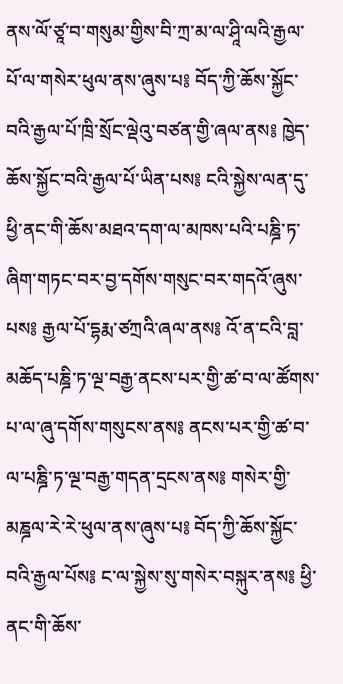ནས་ལོ་ཙཱ་བ་གསུམ་གྱིས་བི་ཀྲ་མ་ལ་ཤཱི་ལའི་རྒྱལ་པོ་ལ་གསེར་ཕུལ་ནས་ཞུས་པ༔ བོད་ཀྱི་ཆོས་སྐྱོང་བའི་རྒྱལ་པོ་ཁྲི་སྲོང་ལྡེའུ་བཙན་གྱི་ཞལ་ནས༔ ཁྱེད་ཆོས་སྐྱོང་བའི་རྒྱལ་པོ་ཡིན་པས༔ ངའི་སྐྱེས་ལན་དུ་ཕྱི་ནང་གི་ཆོས་མཐའ་དག་ལ་མཁས་པའི་པཎྜི་ཏ་ཞིག་གཏང་བར་བྱ་དགོས་གསུང་བར་གདའོ་ཞུས་པས༔ རྒྱལ་པོ་དྷརྨ་ཙཀྲའི་ཞལ་ནས༔ འོ་ན་ངའི་བླ་མཆོད་པཎྜི་ཏ་ལྔ་བརྒྱ་ནངས་པར་གྱི་ཚ་བ་ལ་ཚོགས་པ་ལ་ཞུ་དགོས་གསུངས་ནས༔ ནངས་པར་གྱི་ཚ་བ་ལ་པཎྜི་ཏ་ལྔ་བརྒྱ་གདན་དྲངས་ནས༔ གསེར་གྱི་མཎྜལ་རེ་རེ་ཕུལ་ནས་ཞུས་པ༔ བོད་ཀྱི་ཆོས་སྐྱོང་བའི་རྒྱལ་པོས༔ ང་ལ་སྐྱེས་སུ་གསེར་བསྐུར་ནས༔ ཕྱི་ནང་གི་ཆོས་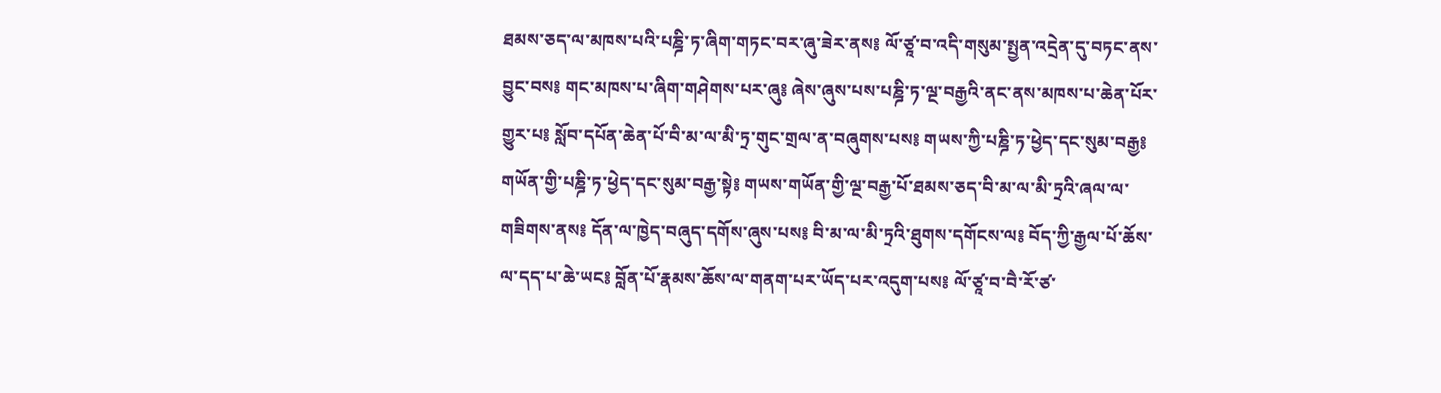ཐམས་ཅད་ལ་མཁས་པའི་པཎྜི་ཏ་ཞིག་གཏང་བར་ཞུ་ཟེར་ནས༔ ལོ་ཙཱ་བ་འདི་གསུམ་སྤྱན་འདྲེན་དུ་བཏང་ནས་བྱུང་བས༔ གང་མཁས་པ་ཞིག་གཤེགས་པར་ཞུ༔ ཞེས་ཞུས་པས་པཎྜི་ཏ་ལྔ་བརྒྱའི་ནང་ནས་མཁས་པ་ཆེན་པོར་གྱུར་པ༔ སློབ་དཔོན་ཆེན་པོ་བི་མ་ལ་མི་ཏྲ་གུང་གྲལ་ན་བཞུགས་པས༔ གཡས་ཀྱི་པཎྜི་ཏ་ཕྱེད་དང་སུམ་བརྒྱ༔ གཡོན་གྱི་པཎྜི་ཏ་ཕྱེད་དང་སུམ་བརྒྱ་སྟེ༔ གཡས་གཡོན་གྱི་ལྔ་བརྒྱ་པོ་ཐམས་ཅད་བི་མ་ལ་མི་ཏྲའི་ཞལ་ལ་གཟིགས་ནས༔ དོན་ལ་ཁྱེད་བཞུད་དགོས་ཞུས་པས༔ བི་མ་ལ་མི་ཏྲའི་ཐུགས་དགོངས་ལ༔ བོད་ཀྱི་རྒྱལ་པོ་ཆོས་ལ་དད་པ་ཆེ་ཡང༔ བློན་པོ་རྣམས་ཆོས་ལ་གནག་པར་ཡོད་པར་འདུག་པས༔ ལོ་ཙཱ་བ་བཻ་རོ་ཙ་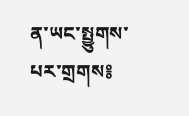ན་ཡང་སྤྱུགས་པར་གྲགས༔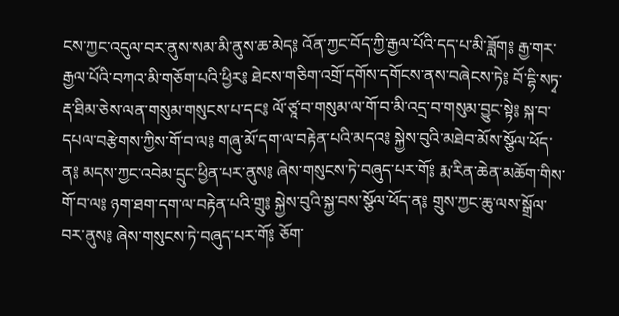ངས་ཀྱང་འདུལ་བར་ནུས་སམ་མི་ནུས་ཆ་མེད༔ འོན་ཀྱང་བོད་ཀྱི་རྒྱལ་པོའི་དད་པ་མི་ཟློག༔ རྒྱ་གར་རྒྱལ་པོའི་བཀའ་མི་གཅོག་པའི་ཕྱིར༔ ཐེངས་གཅིག་འགྲོ་དགོས་དགོངས་ནས་བཞེངས་ཏེ༔ བོ་དྷི་སཏྭ་རྡ་ཐིམ་ཅེས་ལན་གསུམ་གསུངས་པ་དང༔ ལོ་ཙཱ་བ་གསུམ་ལ་གོ་བ་མི་འདྲ་བ་གསུམ་བྱུང་སྟེ༔ སྐ་བ་དཔལ་བརྩེགས་ཀྱིས་གོ་བ་ལ༔ གཞུ་མོ་དག་ལ་བརྟེན་པའི་མདའ༔ སྐྱེས་བུའི་མཐེབ་མོས་སྩོལ་ཕོད་ན༔ མདས་ཀྱང་འབེམ་དྲུང་ཕྱིན་པར་ནུས༔ ཞེས་གསུངས་ཏེ་བཞུད་པར་གོ༔ རྨ་རིན་ཆེན་མཆོག་གིས་གོ་བ་ལ༔ ཉག་ཐག་དག་ལ་བརྟེན་པའི་གྲུ༔ སྐྱེས་བུའི་སྐྱ་བས་སྩོལ་ཕོད་ན༔ གྲུས་ཀྱང་ཆུ་ལས་སྒྲོལ་བར་ནུས༔ ཞེས་གསུངས་ཏེ་བཞུད་པར་གོ༔ ཅོག་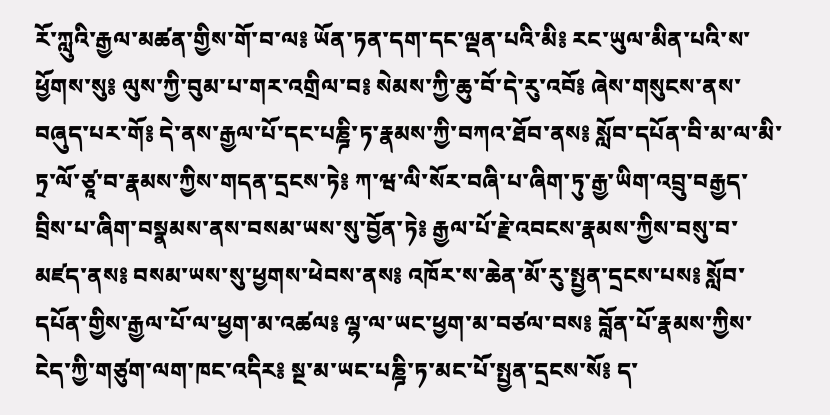རོ་ཀླུའི་རྒྱལ་མཚན་གྱིས་གོ་བ་ལ༔ ཡོན་ཏན་དག་དང་ལྡན་པའི་མི༔ རང་ཡུལ་མིན་པའི་ས་ཕྱོགས་སུ༔ ལུས་ཀྱི་བུམ་པ་གར་འགྲིལ་བ༔ སེམས་ཀྱི་ཆུ་བོ་དེ་རུ་འབོ༔ ཞེས་གསུངས་ནས་བཞུད་པར་གོ༔ དེ་ནས་རྒྱལ་པོ་དང་པཎྜི་ཏ་རྣམས་ཀྱི་བཀའ་ཐོབ་ནས༔ སློབ་དཔོན་བི་མ་ལ་མི་ཏྲ་ལོ་ཙཱ་བ་རྣམས་ཀྱིས་གདན་དྲངས་ཏེ༔ ཀ་ཝ་ལི་སོར་བཞི་པ་ཞིག་ཏུ་རྒྱ་ཡིག་འབྲུ་བརྒྱད་བྲིས་པ་ཞིག་བསྣམས་ནས་བསམ་ཡས་སུ་བྱོན་ཏེ༔ རྒྱལ་པོ་རྗེ་འབངས་རྣམས་ཀྱིས་བསུ་བ་མཛད་ནས༔ བསམ་ཡས་སུ་ཕྱགས་ཕེབས་ནས༔ འཁོར་ས་ཆེན་མོ་རུ་སྤྱན་དྲངས་པས༔ སློབ་དཔོན་གྱིས་རྒྱལ་པོ་ལ་ཕྱག་མ་འཚལ༔ ལྷ་ལ་ཡང་ཕྱག་མ་བཙལ་བས༔ བློན་པོ་རྣམས་ཀྱིས་ངེད་ཀྱི་གཙུག་ལག་ཁང་འདིར༔ སྔ་མ་ཡང་པཎྜི་ཏ་མང་པོ་སྤྱན་དྲངས་སོ༔ ད་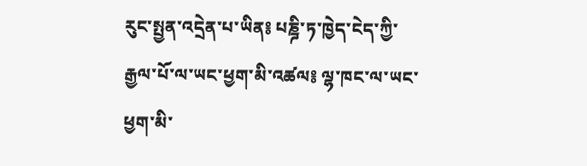རུང་སྤྱན་འདྲེན་པ་ཡིན༔ པཎྜི་ཏ་ཁྱེད་ངེད་ཀྱི་རྒྱལ་པོ་ལ་ཡང་ཕྱག་མི་འཚལ༔ ལྷ་ཁང་ལ་ཡང་ཕྱག་མི་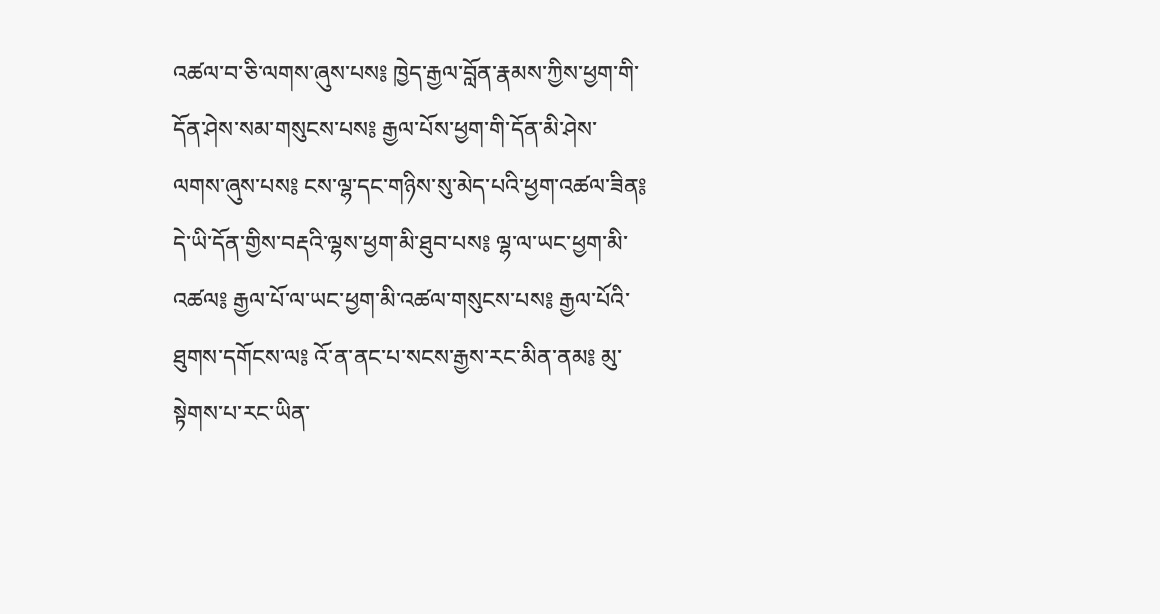འཚལ་བ་ཅི་ལགས་ཞུས་པས༔ ཁྱེད་རྒྱལ་བློན་རྣམས་ཀྱིས་ཕྱག་གི་དོན་ཤེས་སམ་གསུངས་པས༔ རྒྱལ་པོས་ཕྱག་གི་དོན་མི་ཤེས་ལགས་ཞུས་པས༔ ངས་ལྷ་དང་གཉིས་སུ་མེད་པའི་ཕྱག་འཚལ་ཟིན༔ དེ་ཡི་དོན་གྱིས་བརྡའི་ལྷས་ཕྱག་མི་ཐུབ་པས༔ ལྷ་ལ་ཡང་ཕྱག་མི་འཚལ༔ རྒྱལ་པོ་ལ་ཡང་ཕྱག་མི་འཚལ་གསུངས་པས༔ རྒྱལ་པོའི་ཐུགས་དགོངས་ལ༔ འོ་ན་ནང་པ་སངས་རྒྱས་རང་མིན་ནམ༔ མུ་སྟེགས་པ་རང་ཡིན་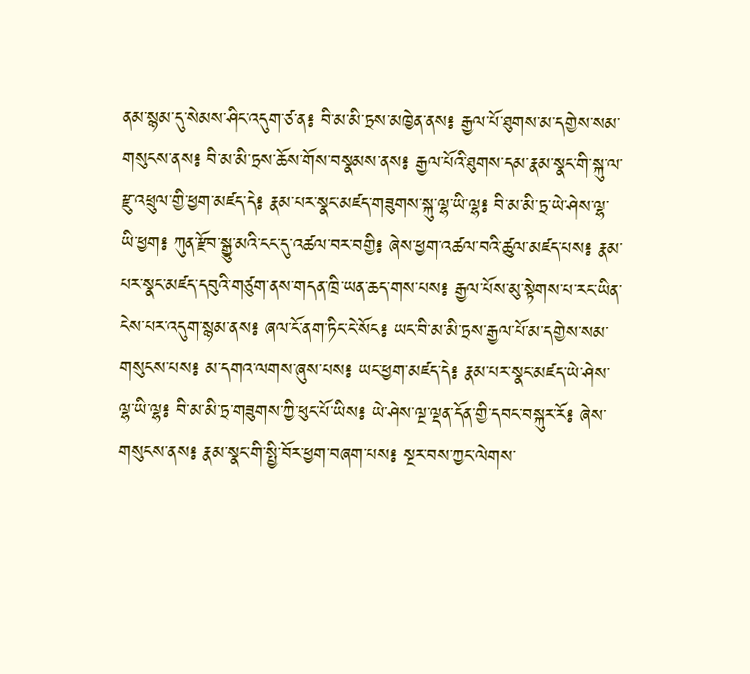ནམ་སྙམ་དུ་སེམས་ཤིང་འདུག་ཙ་ན༔ བི་མ་མི་ཏྲས་མཁྱེན་ནས༔ རྒྱལ་པོ་ཐུགས་མ་དགྱེས་སམ་གསུངས་ནས༔ བི་མ་མི་ཏྲས་ཆོས་གོས་བསྣམས་ནས༔ རྒྱལ་པོའི་ཐུགས་དམ་རྣམ་སྣང་གི་སྐུ་ལ་རྫུ་འཕྲུལ་གྱི་ཕྱག་མཛད་དེ༔ རྣམ་པར་སྣང་མཛད་གཟུགས་སྐུ་ལྷ་ཡི་ལྷ༔ བི་མ་མི་ཏྲ་ཡེ་ཤེས་ལྷ་ཡི་ཕྱག༔ ཀུན་རྫོབ་སྒྱུ་མའི་ངང་དུ་འཚལ་བར་བགྱི༔ ཞེས་ཕྱག་འཚལ་བའི་ཚུལ་མཛད་པས༔ རྣམ་པར་སྣང་མཛད་དབུའི་གཙུག་ནས་གདན་ཁྲི་ཡན་ཆད་གས་པས༔ རྒྱལ་པོས་མུ་སྟེགས་པ་རང་ཡིན་ངེས་པར་འདུག་སྙམ་ནས༔ ཞལ་ངོ་ནག་ཏིང་ངེ་སོང༔ ཡང་བི་མ་མི་ཏྲས་རྒྱལ་པོ་མ་དགྱེས་སམ་གསུངས་པས༔ མ་དགའ་ལགས་ཞུས་པས༔ ཡང་ཕྱག་མཛད་དེ༔ རྣམ་པར་སྣང་མཛད་ཡེ་ཤེས་ལྷ་ཡི་ལྷ༔ བི་མ་མི་ཏྲ་གཟུགས་ཀྱི་ཕུང་པོ་ཡིས༔ ཡེ་ཤེས་ལྔ་ལྡན་དོན་གྱི་དབང་བསྐུར་རོ༔ ཞེས་གསུངས་ནས༔ རྣམ་སྣང་གི་སྤྱི་བོར་ཕྱག་བཞག་པས༔ སྔར་བས་ཀྱང་ལེགས་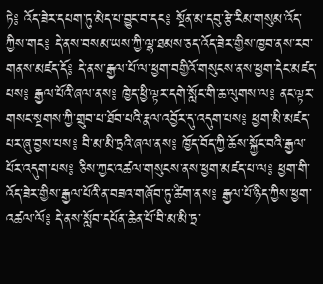ཏེ༔ འོད་ཟེར་དཔག་ཏུ་མེད་པ་བྱུང་བ་དང༔ སྔོན་མ་དབུ་རྩེ་རིམ་གསུམ་འོད་ཀྱིས་གང༔ དེ་ནས་བསམ་ཡས་ཀྱི་ལྷ་ཐམས་ཅད་འོད་ཟེར་གྱིས་ཁྱབ་ནས་རབ་གནས་མཛད་དོ༔ དེ་ནས་རྒྱལ་པོ་ལ་ཕྱག་བགྱིའོ་གསུངས་ནས་ཕྱག་དེང་མཛད་པས༔ རྒྱལ་པོའི་ཞལ་ནས༔ ཁྱེད་ཕྱི་ལྟར་དགེ་སློང་གི་ཆ་ལུགས་ལ༔ ནང་ལྟར་གསང་སྔགས་ཀྱི་གྲུབ་པ་ཐོབ་པའི་རྣལ་འབྱོར་དུ་འདུག་པས༔ ཕྱག་མི་མཛད་པར་ཞུ་བྱས་པས༔ བི་མ་མི་ཏྲའི་ཞལ་ནས༔ ཁྱོད་བོད་ཀྱི་ཆོས་སྐྱོང་བའི་རྒྱལ་པོར་འདུག་པས༔ ཅིས་ཀྱང་འཚལ་གསུངས་ནས་ཕྱག་མཛད་པ་ལ༔ ཕྱག་གི་འོད་ཟེར་གྱིས་རྒྱལ་པོའི་ན་བཟའ་གཞོབ་ཏུ་ཚིག་ནས༔ རྒྱལ་པོ་ཉིད་ཀྱིས་ཕྱག་འཚལ་ལོ༔ དེ་ནས་སློབ་དཔོན་ཆེན་པོ་བི་མ་མི་ཏྲ་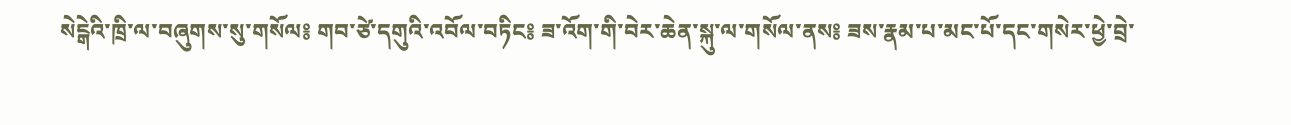སེངྒེའི་ཁྲི་ལ་བཞུགས་སུ་གསོལ༔ གབ་ཙེ་དགུའི་འབོལ་བཏིང༔ ཟ་འོག་གི་བེར་ཆེན་སྐུ་ལ་གསོལ་ནས༔ ཟས་རྣམ་པ་མང་པོ་དང་གསེར་ཕྱེ་བྲེ་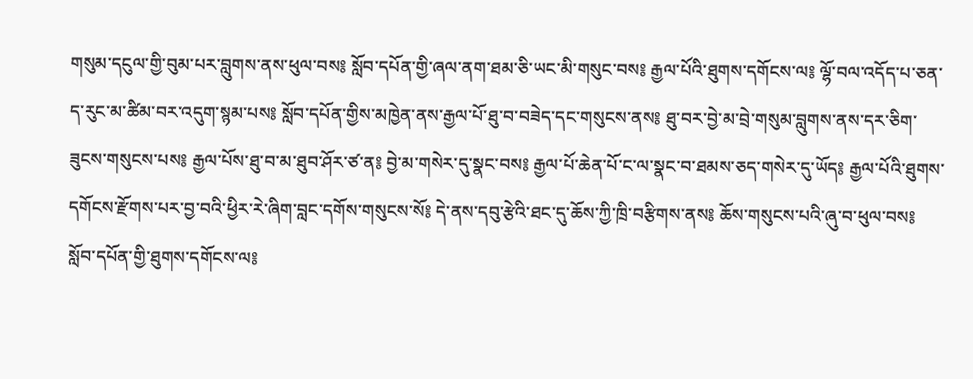གསུམ་དངུལ་གྱི་བུམ་པར་བླུགས་ནས་ཕུལ་བས༔ སློབ་དཔོན་གྱི་ཞལ་ནག་ཐམ་ཅི་ཡང་མི་གསུང་བས༔ རྒྱལ་པོའི་ཐུགས་དགོངས་ལ༔ ལྷོ་བལ་འདོད་པ་ཅན་ད་རུང་མ་ཚིམ་བར་འདུག་སྙམ་པས༔ སློབ་དཔོན་གྱིས་མཁྱེན་ནས་རྒྱལ་པོ་ཐུ་བ་བཟེད་དང་གསུངས་ནས༔ ཐུ་བར་བྱེ་མ་བྲེ་གསུམ་བླུགས་ནས་དར་ཅིག་ཟུངས་གསུངས་པས༔ རྒྱལ་པོས་ཐུ་བ་མ་ཐུབ་ཤོར་ཙ་ན༔ བྱེ་མ་གསེར་དུ་སྣང་བས༔ རྒྱལ་པོ་ཆེན་པོ་ང་ལ་སྣང་བ་ཐམས་ཅད་གསེར་དུ་ཡོད༔ རྒྱལ་པོའི་ཐུགས་དགོངས་རྫོགས་པར་བྱ་བའི་ཕྱིར་རེ་ཞིག་བླང་དགོས་གསུངས་སོ༔ དེ་ནས་དབུ་རྩེའི་ཐང་དུ་ཆོས་ཀྱི་ཁྲི་བརྩིགས་ནས༔ ཆོས་གསུངས་པའི་ཞུ་བ་ཕུལ་བས༔ སློབ་དཔོན་གྱི་ཐུགས་དགོངས་ལ༔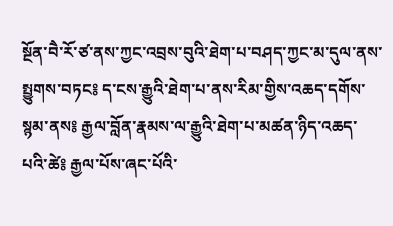སྔོན་བཻ་རོ་ཙ་ནས་ཀྱང་འབྲས་བུའི་ཐེག་པ་བཤད་ཀྱང་མ་དུལ་ནས་སྤྱུགས་བཏང༔ ད་ངས་རྒྱུའི་ཐེག་པ་ནས་རིམ་གྱིས་འཆད་དགོས་སྙམ་ནས༔ རྒྱལ་བློན་རྣམས་ལ་རྒྱུའི་ཐེག་པ་མཚན་ཉིད་འཆད་པའི་ཚེ༔ རྒྱལ་པོས་ཞང་པོའི་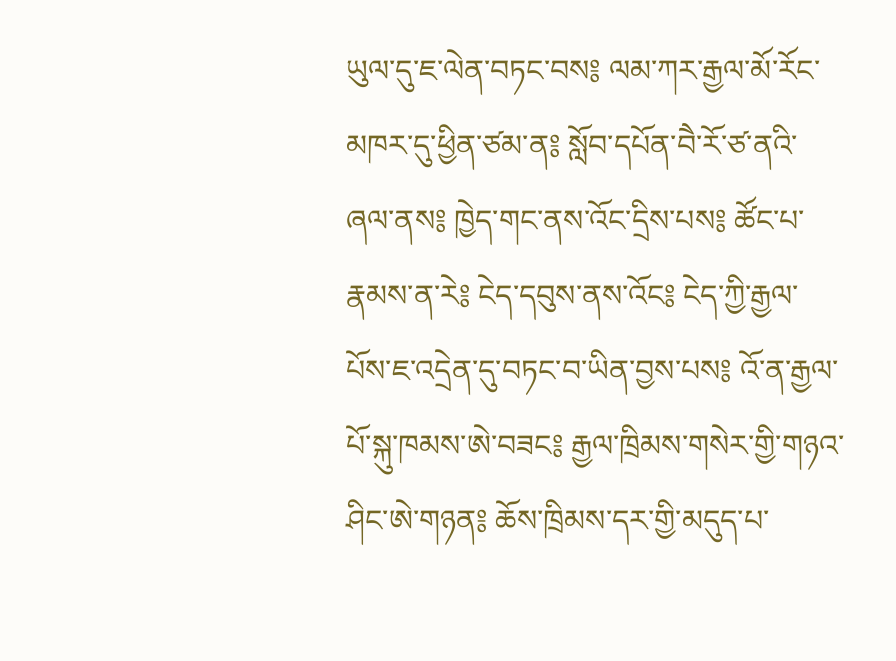ཡུལ་དུ་ཇ་ལེན་བཏང་བས༔ ལམ་ཀར་རྒྱལ་མོ་རོང་མཁར་དུ་ཕྱིན་ཙམ་ན༔ སློབ་དཔོན་བཻ་རོ་ཙ་ནའི་ཞལ་ནས༔ ཁྱེད་གང་ནས་འོང་དྲིས་པས༔ ཚོང་པ་རྣམས་ན་རེ༔ ངེད་དབུས་ནས་འོང༔ ངེད་ཀྱི་རྒྱལ་པོས་ཇ་འདྲེན་དུ་བཏང་བ་ཡིན་བྱས་པས༔ འོ་ན་རྒྱལ་པོ་སྐུ་ཁམས་ཨེ་བཟང༔ རྒྱལ་ཁྲིམས་གསེར་གྱི་གཉའ་ཤིང་ཨེ་གཉན༔ ཆོས་ཁྲིམས་དར་གྱི་མདུད་པ་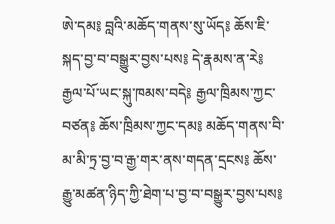ཨེ་དམ༔ བླའི་མཆོད་གནས་སུ་ཡོད༔ ཆོས་ཇི་སྐད་བྱ་བ་བསྒྱུར་བྱས་པས༔ དེ་རྣམས་ན་རེ༔ རྒྱལ་པོ་ཡང་སྐུ་ཁམས་བདེ༔ རྒྱལ་ཁྲིམས་ཀྱང་བཙན༔ ཆོས་ཁྲིམས་ཀྱང་དམ༔ མཆོད་གནས་བི་མ་མི་ཏྲ་བྱ་བ་རྒྱ་གར་ནས་གདན་དྲངས༔ ཆོས་རྒྱུ་མཚན་ཉིད་ཀྱི་ཐེག་པ་བྱ་བ་བསྒྱུར་བྱས་པས༔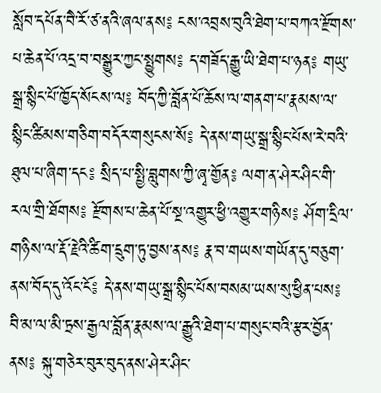སློབ་དཔོན་བཻ་རོ་ཙ་ནའི་ཞལ་ནས༔ ངས་འབྲས་བུའི་ཐེག་པ་བཀའ་རྫོགས་པ་ཆེན་པོ་འདྲ་བ་བསྒྱུར་ཀྱང་སྤྱུགས༔ ད་གཟོད་རྒྱུ་ཡི་ཐེག་པ་ཉན༔ གཡུ་སྒྲ་སྙིང་པོ་ཁྱོད་སོངས་ལ༔ བོད་ཀྱི་བློན་པོ་ཆོས་ལ་གནག་པ་རྣམས་ལ་སྙིང་ཚིམས་གཅིག་བདོར་གསུངས་སོ༔ དེ་ནས་གཡུ་སྒྲ་སྙིང་པོས་རེ་བའི་ཐུལ་པ་ཞིག་དང༔ སྲིད་པ་སྤྱི་བླུགས་ཀྱི་ཞྭ་གྱོན༔ ལག་ན་ཤེར་ཤིང་གི་རལ་གྲི་ཐོགས༔ རྫོགས་པ་ཆེན་པོ་སྔ་འགྱུར་ཕྱི་འགྱུར་གཉིས༔ ཤོག་དྲིལ་གཉིས་ལ་རྡོ་རྗེའི་ཚིག་དྲུག་ཏུ་བྱས་ནས༔ རྣ་བ་གཡས་གཡོན་དུ་བཅུག་ནས་བོད་དུ་འོང་ངོ༔ དེ་ནས་གཡུ་སྒྲ་སྙིང་པོས་བསམ་ཡས་སུ་ཕྱིན་པས༔ བི་མ་ལ་མི་ཏྲས་རྒྱལ་བློན་རྣམས་ལ་རྒྱུའི་ཐེག་པ་གསུང་བའི་རྩར་བྱོན་ནས༔ སྐུ་གཅེར་བུར་བུད་ནས་ཤེར་ཤིང་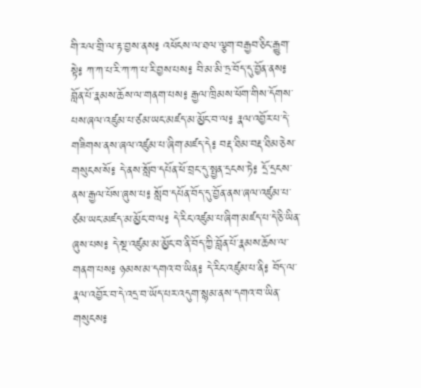གི་རལ་གྲི་ལ་རྟ་བྱས་ནས༔ འཕོངས་ལ་ཐལ་ལྕག་བརྒྱབ་ཅིང་རྒྱུག་སྟེ༔ ཀ་ཀ་པ་རི་ཀ་ཀ་པ་རི་བྱས་པས༔ བི་མ་མི་ཏྲ་བོད་དུ་བྱོན་ནས༔ བློན་པོ་རྣམས་ཆོས་ལ་གནག་པས༔ རྒྱལ་ཁྲིམས་ཕོག་གིས་དོགས་པས་ཞལ་འཛུམ་པ་ཙམ་ཡང་མཛད་མ་མྱོང་བ་ལ༔ རྣལ་འབྱོར་པ་དེ་གཟིགས་ནས་ཞལ་འཛུམ་པ་ཞིག་མཛད་དེ༔ བརྡ་ཐིམ་བརྡ་ཐིམ་ཅེས་གསུངས་སོ༔ དེ་ནས་སློབ་དཔོན་ཕོ་བྲང་དུ་སྤྱན་དྲངས་ཏེ༔ དྲོ་དྲངས་ནས་རྒྱལ་པོས་ཞུས་པ༔ སློབ་དཔོན་བོད་དུ་བྱོན་ནས་ཞལ་འཛུམ་པ་ཙམ་ཡང་མཛད་མ་མྱོང་བ་ལ༔ དེ་རིང་འཛུམ་པ་ཞིག་མཛད་པ་དེ་ཅི་ཡིན་ཞུས་པས༔ དེ་སྔ་འཛུམ་མ་མྱོང་བ་ནི་བོད་ཀྱི་བློན་པོ་རྣམས་ཆོས་ལ་གནག་པས༔ ཉམས་མ་དགའ་བ་ཡིན༔ དེ་རིང་འཛུམ་པ་ནི༔ བོད་ལ་རྣལ་འབྱོར་བ་དེ་འདྲ་བ་ཡོད་པར་འདུག་སྙམ་ནས་དགའ་བ་ཡིན་གསུངས༔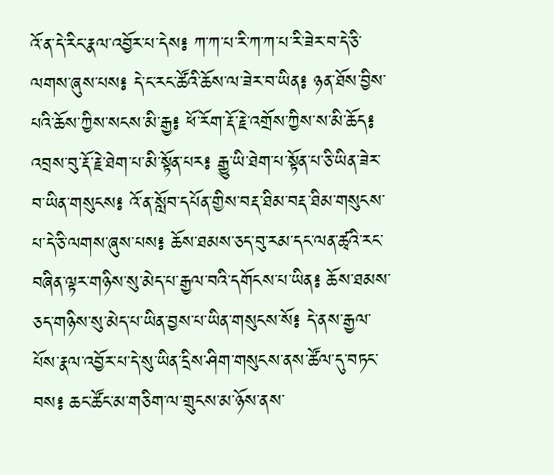འོ་ན་དེ་རིང་རྣལ་འབྱོར་པ་དེས༔ ཀ་ཀ་པ་རི་ཀ་ཀ་པ་རི་ཟེར་བ་དེ་ཅི་ལགས་ཞུས་པས༔ དེ་ང་རང་ཚོའི་ཆོས་ལ་ཟེར་བ་ཡིན༔ ཉན་ཐོས་བྱིས་པའི་ཆོས་ཀྱིས་སངས་མི་རྒྱ༔ ཕོ་རོག་རྡོ་རྗེ་འགྲོས་ཀྱིས་ས་མི་ཆོད༔ འབྲས་བུ་རྡོ་རྗེ་ཐེག་པ་མི་སྟོན་པར༔ རྒྱུ་ཡི་ཐེག་པ་སྟོན་པ་ཅི་ཡིན་ཟེར་བ་ཡིན་གསུངས༔ འོ་ན་སློབ་དཔོན་གྱིས་བརྡ་ཐིམ་བརྡ་ཐིམ་གསུངས་པ་དེ་ཅི་ལགས་ཞུས་པས༔ ཆོས་ཐམས་ཅད་བུ་རམ་དང་ལན་ཚྭའི་རང་བཞིན་ལྟར་གཉིས་སུ་མེད་པ་རྒྱལ་བའི་དགོངས་པ་ཡིན༔ ཆོས་ཐམས་ཅད་གཉིས་སུ་མེད་པ་ཡིན་བྱས་པ་ཡིན་གསུངས་སོ༔ དེ་ནས་རྒྱལ་པོས་རྣལ་འབྱོར་པ་དེ་སུ་ཡིན་དྲིས་ཤིག་གསུངས་ནས་ཚོལ་དུ་བཏང་བས༔ ཆང་ཚོང་མ་གཅིག་ལ་གྲུངས་མ་ཉོས་ནས་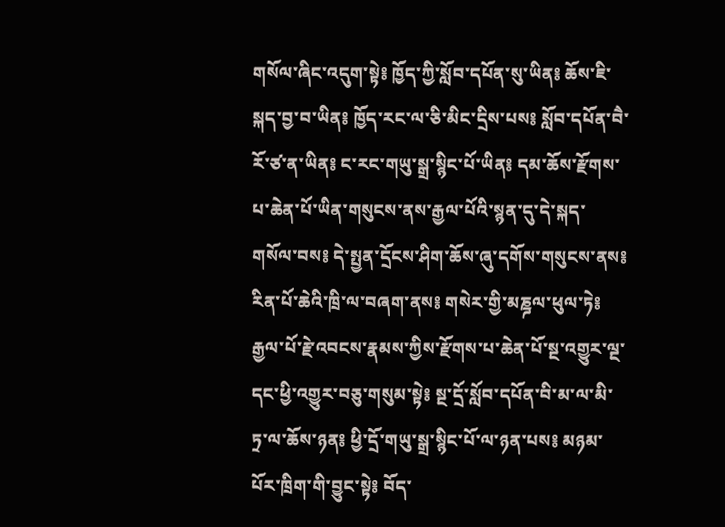གསོལ་ཞིང་འདུག་སྟེ༔ ཁྱོད་ཀྱི་སློབ་དཔོན་སུ་ཡིན༔ ཆོས་ཇི་སྐད་བྱ་བ་ཡིན༔ ཁྱོད་རང་ལ་ཅི་མིང་དྲིས་པས༔ སློབ་དཔོན་བཻ་རོ་ཙ་ན་ཡིན༔ ང་རང་གཡུ་སྒྲ་སྙིང་པོ་ཡིན༔ དམ་ཆོས་རྫོགས་པ་ཆེན་པོ་ཡིན་གསུངས་ནས་རྒྱལ་པོའི་སྙན་དུ་དེ་སྐད་གསོལ་བས༔ དེ་སྤྱན་དྲོངས་ཤིག་ཆོས་ཞུ་དགོས་གསུངས་ནས༔ རིན་པོ་ཆེའི་ཁྲི་ལ་བཞག་ནས༔ གསེར་གྱི་མཎྜལ་ཕུལ་ཏེ༔ རྒྱལ་པོ་རྗེ་འབངས་རྣམས་ཀྱིས་རྫོགས་པ་ཆེན་པོ་སྔ་འགྱུར་ལྔ་དང་ཕྱི་འགྱུར་བཅུ་གསུམ་སྟེ༔ སྔ་དྲོ་སློབ་དཔོན་བི་མ་ལ་མི་ཏྲ་ལ་ཆོས་ཉན༔ ཕྱི་དྲོ་གཡུ་སྒྲ་སྙིང་པོ་ལ་ཉན་པས༔ མཉམ་པོར་ཁྲིག་གི་བྱུང་སྟེ༔ བོད་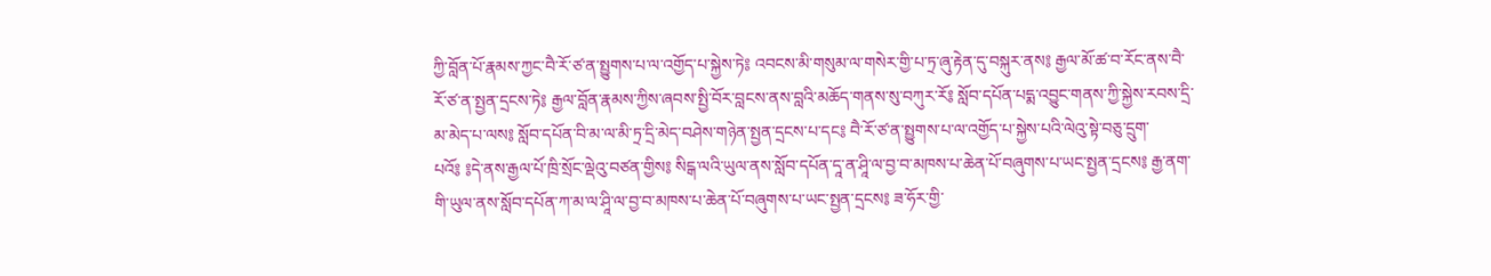ཀྱི་བློན་པོ་རྣམས་ཀྱང་བཻ་རོ་ཙ་ན་སྤྱུགས་པ་ལ་འགྱོད་པ་སྐྱེས་ཏེ༔ འབངས་མི་གསུམ་ལ་གསེར་གྱི་པ་ཏྲ་ཞུ་རྟེན་དུ་བསྐུར་ནས༔ རྒྱལ་མོ་ཚ་བ་རོང་ནས་བཻ་རོ་ཙ་ན་སྤྱན་དྲངས་ཏེ༔ རྒྱལ་བློན་རྣམས་ཀྱིས་ཞབས་སྤྱི་བོར་བླངས་ནས་བླའི་མཆོད་གནས་སུ་བཀུར་རོ༔ སློབ་དཔོན་པདྨ་འབྱུང་གནས་ཀྱི་སྐྱེས་རབས་དྲི་མ་མེད་པ་ལས༔ སློབ་དཔོན་བི་མ་ལ་མི་ཏྲ་དྲི་མེད་བཤེས་གཉེན་སྤྱན་དྲངས་པ་དང༔ བཻ་རོ་ཙ་ན་སྤྱུགས་པ་ལ་འགྱོད་པ་སྐྱེས་པའི་ལེའུ་སྟེ་བཅུ་དྲུག་པའོ༔ ༔དེ་ནས་རྒྱལ་པོ་ཁྲི་སྲོང་ལྡེའུ་བཙན་གྱིས༔ སིངྒ་ལའི་ཡུལ་ནས་སློབ་དཔོན་དཱ་ན་ཤཱི་ལ་བྱ་བ་མཁས་པ་ཆེན་པོ་བཞུགས་པ་ཡང་སྤྱན་དྲངས༔ རྒྱ་ནག་གི་ཡུལ་ནས་སློབ་དཔོན་ཀ་མ་ལ་ཤཱི་ལ་བྱ་བ་མཁས་པ་ཆེན་པོ་བཞུགས་པ་ཡང་སྤྱན་དྲངས༔ ཟ་ཧོར་གྱི་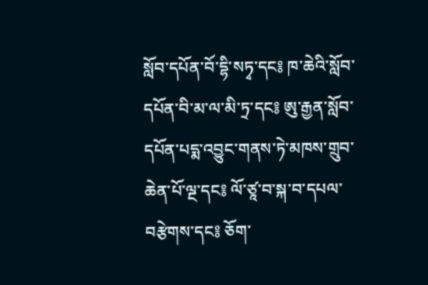སློབ་དཔོན་བོ་དྷི་སཏྭ་དང༔ ཁ་ཆེའི་སློབ་དཔོན་བི་མ་ལ་མི་ཏྲ་དང༔ ཨུ་རྒྱན་སློབ་དཔོན་པདྨ་འབྱུང་གནས་ཏེ་མཁས་གྲུབ་ཆེན་པོ་ལྔ་དང༔ ལོ་ཙཱ་བ་སྐ་བ་དཔལ་བརྩེགས་དང༔ ཅོག་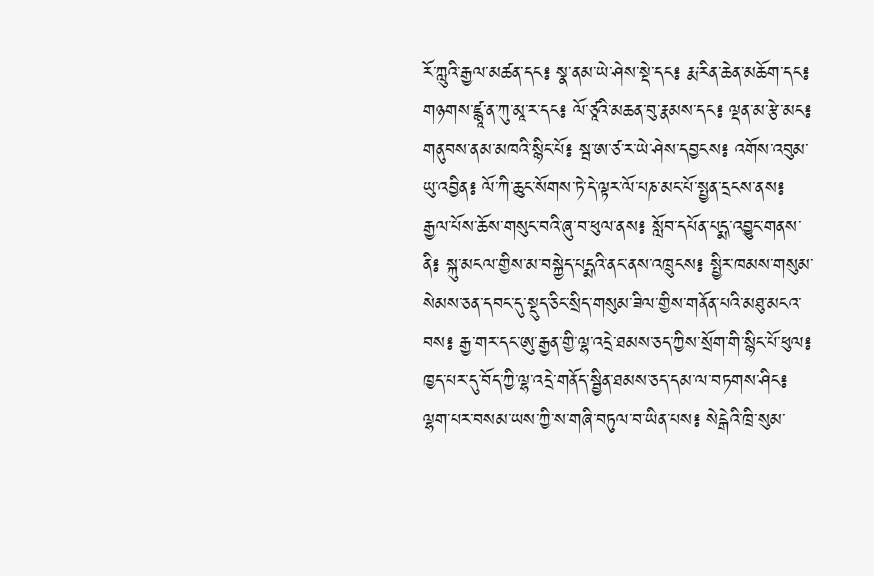རོ་ཀླུའི་རྒྱལ་མཚན་དང༔ སྣ་ནམ་ཡེ་ཤེས་སྡེ་དང༔ རྨ་རིན་ཆེན་མཆོག་དང༔ གཉགས་ཛྙཱ་ན་ཀུ་མཱ་ར་དང༔ ལོ་ཙཱའི་མཆན་བུ་རྣམས་དང༔ ལྡན་མ་རྩེ་མང༔ གནུབས་ནམ་མཁའི་སྙིང་པོ༔ སྦ་ཨ་ཙ་ར་ཡེ་ཤེས་དབྱངས༔ འགོས་འབུམ་ཡུ་འབྱིན༔ ལོ་ཀི་ཆུང་སོགས་ཏེ་དེ་ལྟར་ལོ་པཎ་མང་པོ་སྤྱན་དྲངས་ནས༔ རྒྱལ་པོས་ཆོས་གསུང་བའི་ཞུ་བ་ཕུལ་ནས༔ སློབ་དཔོན་པདྨ་འབྱུང་གནས་ནི༔ སྐུ་མངལ་གྱིས་མ་བསྐྱེད་པདྨའི་ནང་ནས་འཁྲུངས༔ སྤྱིར་ཁམས་གསུམ་སེམས་ཅན་དབང་དུ་སྡུད་ཅིང་སྲིད་གསུམ་ཟིལ་གྱིས་གནོན་པའི་མཐུ་མངའ་བས༔ རྒྱ་གར་དང་ཨུ་རྒྱན་གྱི་ལྷ་འདྲེ་ཐམས་ཅད་ཀྱིས་སྲོག་གི་སྙིང་པོ་ཕུལ༔ ཁྱད་པར་དུ་བོད་ཀྱི་ལྷ་འདྲེ་གནོད་སྦྱིན་ཐམས་ཅད་དམ་ལ་བཏགས་ཤིང༔ ལྷག་པར་བསམ་ཡས་ཀྱི་ས་གཞི་བཏུལ་བ་ཡིན་པས༔ སེངྒེའི་ཁྲི་སུམ་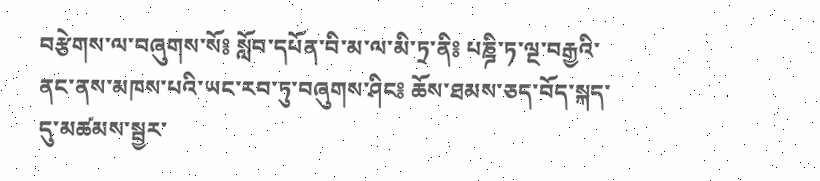བརྩེགས་ལ་བཞུགས་སོ༔ སློབ་དཔོན་བི་མ་ལ་མི་ཏྲ་ནི༔ པཎྜི་ཏ་ལྔ་བརྒྱའི་ནང་ནས་མཁས་པའི་ཡང་རབ་ཏུ་བཞུགས་ཤིང༔ ཆོས་ཐམས་ཅད་བོད་སྐད་དུ་མཚམས་སྦྱར་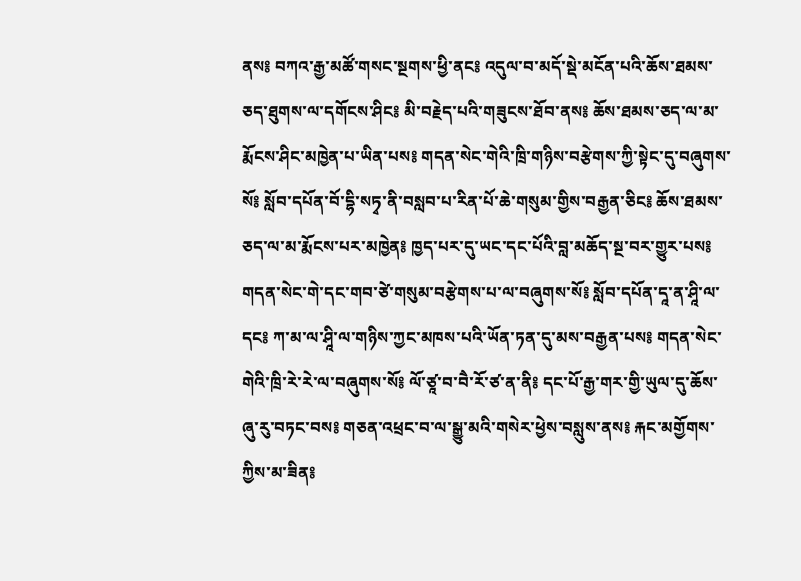ནས༔ བཀའ་རྒྱ་མཚོ་གསང་སྔགས་ཕྱི་ནང༔ འདུལ་བ་མདོ་སྡེ་མངོན་པའི་ཆོས་ཐམས་ཅད་ཐུགས་ལ་དགོངས་ཤིང༔ མི་བརྗེད་པའི་གཟུངས་ཐོབ་ནས༔ ཆོས་ཐམས་ཅད་ལ་མ་རྨོངས་ཤིང་མཁྱེན་པ་ཡིན་པས༔ གདན་སེང་གེའི་ཁྲི་གཉིས་བརྩེགས་ཀྱི་སྟེང་དུ་བཞུགས་སོ༔ སློབ་དཔོན་བོ་དྷི་སཏྭ་ནི་བསླབ་པ་རིན་པོ་ཆེ་གསུམ་གྱིས་བརྒྱན་ཅིང༔ ཆོས་ཐམས་ཅད་ལ་མ་རྨོངས་པར་མཁྱེན༔ ཁྱད་པར་དུ་ཡང་དང་པོའི་བླ་མཆོད་སྔ་བར་གྱུར་པས༔ གདན་སེང་གེ་དང་གབ་ཙེ་གསུམ་བརྩེགས་པ་ལ་བཞུགས་སོ༔ སློབ་དཔོན་དཱ་ན་ཤཱི་ལ་དང༔ ཀ་མ་ལ་ཤཱི་ལ་གཉིས་ཀྱང་མཁས་པའི་ཡོན་ཏན་དུ་མས་བརྒྱན་པས༔ གདན་སེང་གེའི་ཁྲི་རེ་རེ་ལ་བཞུགས་སོ༔ ལོ་ཙཱ་བ་བཻ་རོ་ཙ་ན་ནི༔ དང་པོ་རྒྱ་གར་གྱི་ཡུལ་དུ་ཆོས་ཞུ་རུ་བཏང་བས༔ གཅན་འཕྲང་བ་ལ་སྒྱུ་མའི་གསེར་ཕྱེས་བསླུས་ནས༔ རྐང་མགྱོགས་ཀྱིས་མ་ཟིན༔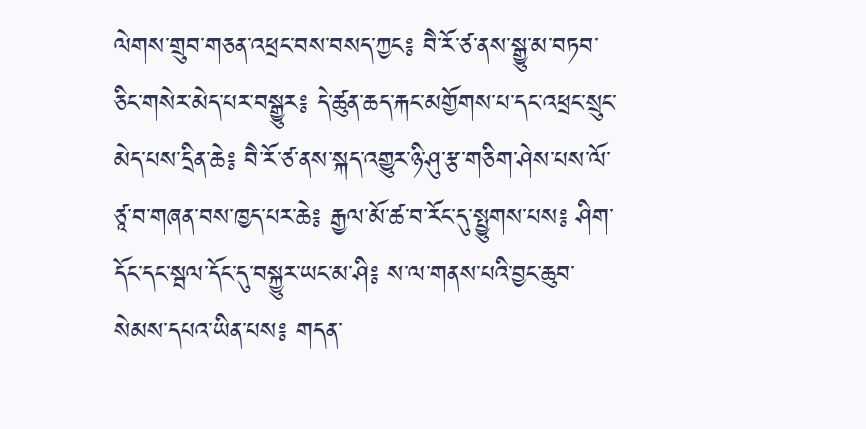ལེགས་གྲུབ་གཅན་འཕྲང་བས་བསད་ཀྱང༔ བཻ་རོ་ཙ་ནས་སྒྱུ་མ་བཏབ་ཅིང་གསེར་མེད་པར་བསྒྱུར༔ དེ་ཚུན་ཆད་རྐང་མགྱོགས་པ་དང་འཕྲང་སྲུང་མེད་པས་དྲིན་ཆེ༔ བཻ་རོ་ཙ་ནས་སྐད་འགྱུར་ཉི་ཤུ་རྩ་གཅིག་ཤེས་པས་ལོ་ཙཱ་བ་གཞན་བས་ཁྱད་པར་ཆེ༔ རྒྱལ་མོ་ཚ་བ་རོང་དུ་སྤྱུགས་པས༔ ཤིག་དོང་དང་སྦལ་དོང་དུ་བསྐྱུར་ཡང་མ་ཤི༔ ས་ལ་གནས་པའི་བྱང་ཆུབ་སེམས་དཔའ་ཡིན་པས༔ གདན་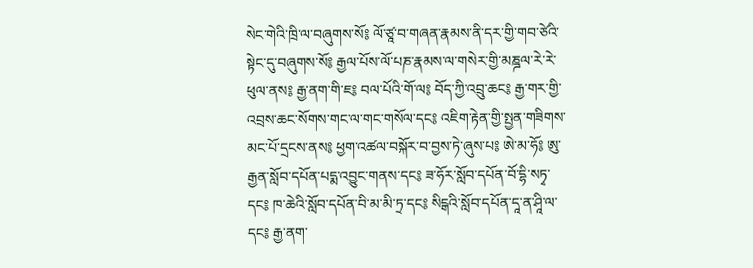སེང་གེའི་ཁྲི་ལ་བཞུགས་སོ༔ ལོ་ཙཱ་བ་གཞན་རྣམས་ནི་དར་གྱི་གབ་ཙེའི་སྟེང་དུ་བཞུགས་སོ༔ རྒྱལ་པོས་ལོ་པཎ་རྣམས་ལ་གསེར་གྱི་མཎྜལ་རེ་རེ་ཕུལ་ནས༔ རྒྱ་ནག་གི་ཇ༔ བལ་པོའི་གོ་ལ༔ བོད་ཀྱི་འབྲུ་ཆང༔ རྒྱ་གར་གྱི་འབྲས་ཆང་སོགས་གང་ལ་གང་གསོལ་དང༔ འཇིག་རྟེན་གྱི་སྤྱན་གཟིགས་མང་པོ་དྲངས་ནས༔ ཕྱག་འཚལ་བསྐོར་བ་བྱས་ཏེ་ཞུས་པ༔ ཨེ་མ་ཧོ༔ ཨུ་རྒྱན་སློབ་དཔོན་པདྨ་འབྱུང་གནས་དང༔ ཟ་ཧོར་སློབ་དཔོན་བོ་དྷི་སཏྭ་དང༔ ཁ་ཆེའི་སློབ་དཔོན་བི་མ་མི་ཏྲ་དང༔ སིངྒའི་སློབ་དཔོན་དཱ་ན་ཤཱི་ལ་དང༔ རྒྱ་ནག་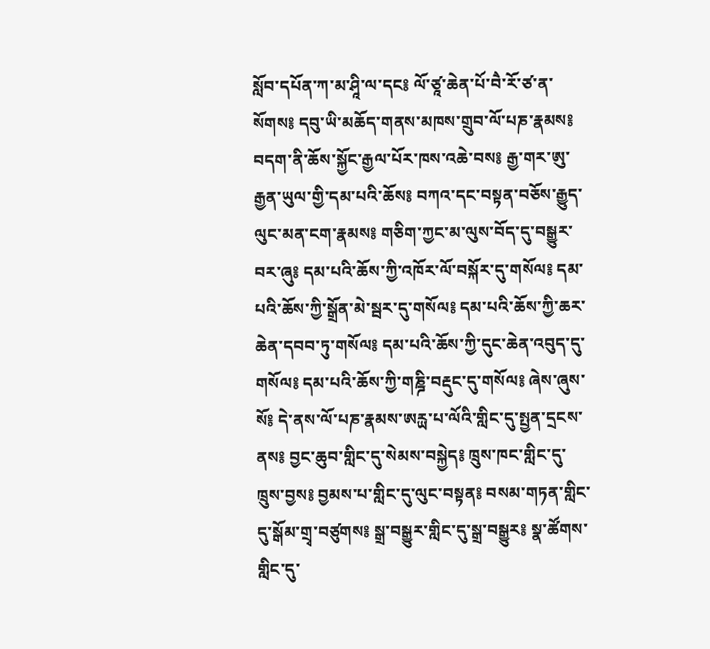སློབ་དཔོན་ཀ་མ་ཤཱི་ལ་དང༔ ལོ་ཙཱ་ཆེན་པོ་བཻ་རོ་ཙ་ན་སོགས༔ དབུ་ཡི་མཆོད་གནས་མཁས་གྲུབ་ལོ་པཎ་རྣམས༔ བདག་ནི་ཆོས་སྐྱོང་རྒྱལ་པོར་ཁས་འཆེ་བས༔ རྒྱ་གར་ཨུ་རྒྱན་ཡུལ་གྱི་དམ་པའི་ཆོས༔ བཀའ་དང་བསྟན་བཅོས་རྒྱུད་ལུང་མན་ངག་རྣམས༔ གཅིག་ཀྱང་མ་ལུས་བོད་དུ་བསྒྱུར་བར་ཞུ༔ དམ་པའི་ཆོས་ཀྱི་འཁོར་ལོ་བསྐོར་དུ་གསོལ༔ དམ་པའི་ཆོས་ཀྱི་སྒྲོན་མེ་སྦར་དུ་གསོལ༔ དམ་པའི་ཆོས་ཀྱི་ཆར་ཆེན་དབབ་ཏུ་གསོལ༔ དམ་པའི་ཆོས་ཀྱི་དུང་ཆེན་འབུད་དུ་གསོལ༔ དམ་པའི་ཆོས་ཀྱི་གཎྜི་བརྡུང་དུ་གསོལ༔ ཞེས་ཞུས་སོ༔ དེ་ནས་ལོ་པཎ་རྣམས་ཨརྻ་པ་ལོའི་གླིང་དུ་སྤྱན་དྲངས་ནས༔ བྱང་ཆུབ་གླིང་དུ་སེམས་བསྐྱེད༔ ཁྲུས་ཁང་གླིང་དུ་ཁྲུས་བྱས༔ བྱམས་པ་གླིང་དུ་ལུང་བསྟན༔ བསམ་གཏན་གླིང་དུ་སྒོམ་གྲྭ་བཙུགས༔ སྒྲ་བསྒྱུར་གླིང་དུ་སྒྲ་བསྒྱུར༔ སྣ་ཚོགས་གླིང་དུ་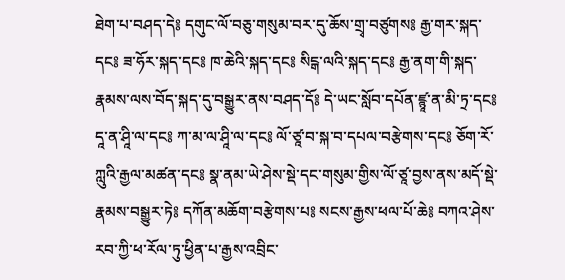ཐེག་པ་བཤད་དེ༔ དགུང་ལོ་བཅུ་གསུམ་བར་དུ་ཆོས་གྲྭ་བཙུགས༔ རྒྱ་གར་སྐད་དང༔ ཟ་ཧོར་སྐད་དང༔ ཁ་ཆེའི་སྐད་དང༔ སིངྒ་ལའི་སྐད་དང༔ རྒྱ་ནག་གི་སྐད་རྣམས་ལས་བོད་སྐད་དུ་བསྒྱུར་ནས་བཤད་དོ༔ དེ་ཡང་སློབ་དཔོན་ཛྙཱ་ན་མི་ཏྲ་དང༔ དཱ་ན་ཤཱི་ལ་དང༔ ཀ་མ་ལ་ཤཱི་ལ་དང༔ ལོ་ཙཱ་བ་སྐ་བ་དཔལ་བརྩེགས་དང༔ ཅོག་རོ་ཀླུའི་རྒྱལ་མཚན་དང༔ སྣ་ནམ་ཡེ་ཤེས་སྡེ་དང་གསུམ་གྱིས་ལོ་ཙཱ་བྱས་ནས་མདོ་སྡེ་རྣམས་བསྒྱུར་ཏེ༔ དཀོན་མཆོག་བརྩེགས་པ༔ སངས་རྒྱས་ཕལ་པོ་ཆེ༔ བཀའ་ཤེས་རབ་ཀྱི་ཕ་རོལ་ཏུ་ཕྱིན་པ་རྒྱས་འབྲིང་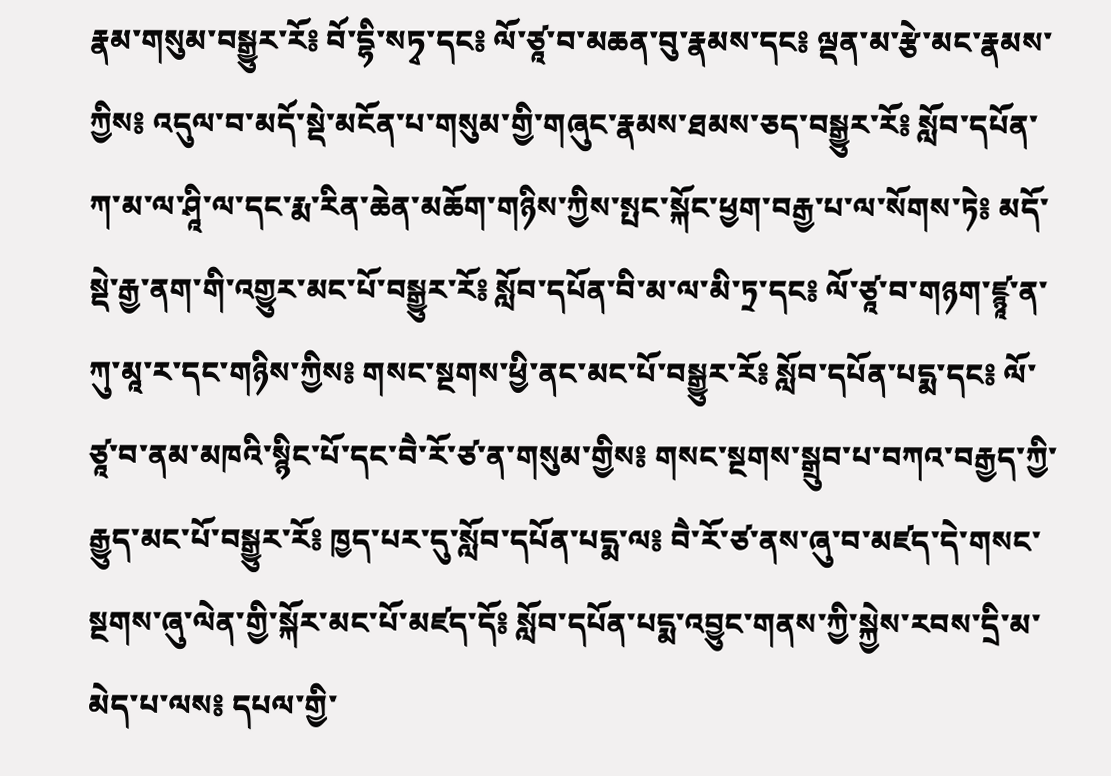རྣམ་གསུམ་བསྒྱུར་རོ༔ བོ་དྷི་སཏྭ་དང༔ ལོ་ཙཱ་བ་མཆན་བུ་རྣམས་དང༔ ལྡན་མ་རྩེ་མང་རྣམས་ཀྱིས༔ འདུལ་བ་མདོ་སྡེ་མངོན་པ་གསུམ་གྱི་གཞུང་རྣམས་ཐམས་ཅད་བསྒྱུར་རོ༔ སློབ་དཔོན་ཀ་མ་ལ་ཤཱི་ལ་དང་རྨ་རིན་ཆེན་མཆོག་གཉིས་ཀྱིས་སྤང་སྐོང་ཕྱག་བརྒྱ་པ་ལ་སོགས་ཏེ༔ མདོ་སྡེ་རྒྱ་ནག་གི་འགྱུར་མང་པོ་བསྒྱུར་རོ༔ སློབ་དཔོན་བི་མ་ལ་མི་ཏྲ་དང༔ ལོ་ཙཱ་བ་གཉག་ཛྙཱ་ན་ཀུ་མཱ་ར་དང་གཉིས་ཀྱིས༔ གསང་སྔགས་ཕྱི་ནང་མང་པོ་བསྒྱུར་རོ༔ སློབ་དཔོན་པདྨ་དང༔ ལོ་ཙཱ་བ་ནམ་མཁའི་སྙིང་པོ་དང་བཻ་རོ་ཙ་ན་གསུམ་གྱིས༔ གསང་སྔགས་སྒྲུབ་པ་བཀའ་བརྒྱད་ཀྱི་རྒྱུད་མང་པོ་བསྒྱུར་རོ༔ ཁྱད་པར་དུ་སློབ་དཔོན་པདྨ་ལ༔ བཻ་རོ་ཙ་ནས་ཞུ་བ་མཛད་དེ་གསང་སྔགས་ཞུ་ལེན་གྱི་སྐོར་མང་པོ་མཛད་དོ༔ སློབ་དཔོན་པདྨ་འབྱུང་གནས་ཀྱི་སྐྱེས་རབས་དྲི་མ་མེད་པ་ལས༔ དཔལ་གྱི་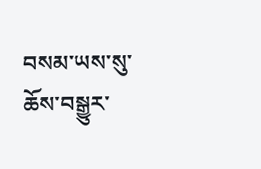བསམ་ཡས་སུ་ཆོས་བསྒྱུར་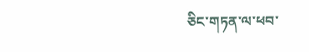ཅིང་གཏན་ལ་ཕབ་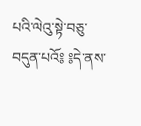པའི་ལེའུ་སྟེ་བཅུ་བདུན་པའོ༔ ༔དེ་ནས་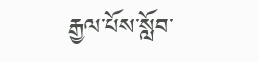རྒྱལ་པོས་སློབ་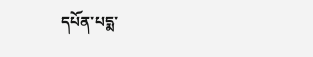དཔོན་པདྨ་